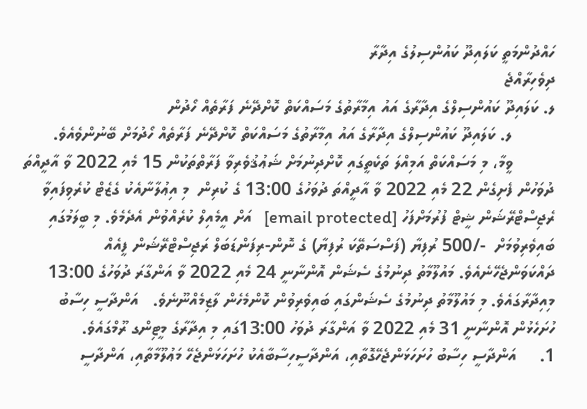ހައްދުންމަތީ ކަލައިދޫ ކައުންސިލުގެ އިދާރާ
ދިވެހިރާއްޖެ
ލ. ކަލައިދޫ ކައުންސިލްގެ އިދާރާގެ އައު އިމާރާތުގެ މަސައްކަތް ކޮށްދޭނެ ފަރާތެއް ހޯދުން
         ލ. ކަލައިދޫ ކައުންސިލްގެ އިދާރާގެ އައު އިމާރާތުގެ މަސައްކަތް ކޮށްދޭނެ ފަރާތެއް ހޯދުމަށް ބޭނުންވެއެވެ.
         ވީމާ، މި މަސައްކަތް އަމިއްލަ ތަކެތީގައި ކޮށްދިނުމަށް ޝަޢުޤުވެރިވާ ފަރާތްތަކުން 15 މެއި 2022 ވާ އާދީއްތަ ދުވަހުން ފެށިގެން 22 މެއި 2022 ވާ އާދީއްތަ ދުވަހުގެ 13:00 ގެ ކުރިން  މި އިޢުލާނާއެކު ގެޒެޓް ކުރެވިފައިވާ ރެޖިސްޓްރޭޝަން ޝީޓް ފުރުމަށްފަހު [email protected]   އަށް އީމެއިލް ކުރެއްވުން އެދެމެވެ. މި ބީލަމުގައި ބައިވެރިވުމަށް  -/500 ރުފިޔާ (ފަސްސަތޭކަ ރުފިޔާ) ގެ ނޮން-ރިފަންޑަބަލް ރަޖިސްޓްރޭޝަން ފީއެއް ދައްކަވަންޖެހޭނެއެވެ. މައުލޫމާތު ދިނުމުގެ ސެޝަން އޮންނާނީ 24 މެއި 2022 ވާ އަންގާރަ ދުވަހުގެ 13:00 މިއިދާރާގައެވެ. މި މައުލޫމާތު ދިނުމުގެ ސެޝަންގައި ބައިވެރިވުން ކޮންމެހެން ލާޒިމެއްނޫނެވެ.   އަންދާސީ ހިސާބު ހުށަހެޅުން އޮންނާނީ 31 މެއި 2022 ވާ އަންގާރަ ދުވަހު 13:00ގައި މި އިދާރާގެ މީޓިންގ ރޫމްގައެވެ.
1.     އަންދާސީ ހިސާބު ހުށަހަޅަންޖެހޭގޮތާއި، އަންދާސީހިސާބާއެކު ހުށަހަޅަންޖެހޭ މަޢުލޫމާތާއި، އަންދާސީ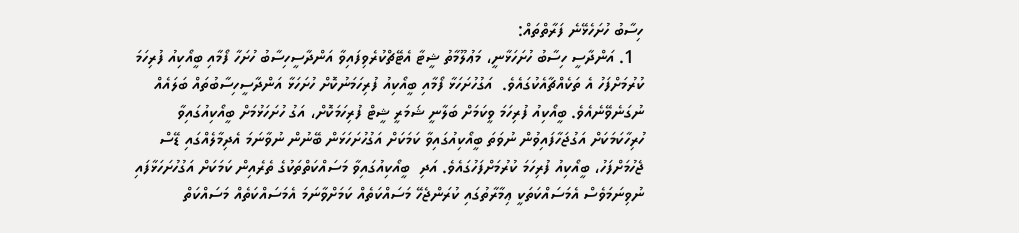ހިސާބު ހުށަހެޅޭނެ ފަރާތްތައް:
  1. އަންދާސީ ހިސާބު ހުށަހަޅާނީ، މަޢުލޫމާތު ޝީޓާ އެޓޭޗްކުރެވިފައިވާ އަންދާސީހިސާބު ހުށަހާ ފޯމާއި ބީއޯކިއު ފުރިހަމަ ކުރުމަށްފަހު އެ ތަކެއްޗާއެކުގައެވެ.  އަގުހުށަހަޅާ ފޯމާއި ބީއޯކިއު ފުރިހަމަނުކޮށް ހުށަހަޅާ އަންދާސީހިސާބުތައް ބަލައެއް ނުގަނެވޭނެއެވެ. ބީއޯކިއު ފުރިހަމަ ވީކަމަށް ބަލާނީ ޝަމަރީ ޝީޓް ފުރިހަމަކޮށް، އަގު ހުށަހަޅުމަށް ބީއޯކިއުގައިވާ ހުރިހާކަމަކަށް އަގުޖަހާފައިވުން ނުވަތަ ބީއޯކިއުގައިވާ ކަމަކަށް އަގުހުށަހަޅަން ބޭނުން ނުވާނަމަ އެދިމާލެއްގައި ޑޭސް ޖެހުމަށްފަހު، ބީއޯކިއު ފުރިހަމަ ކުރުމަށްފަހުގައެވެ. އަދި  ބީއޯކިއުގައިވާ މަސައްކަތްތަކުގެ ތެރެއިން ކަމަކަށް އަގުހުށަހަޅާފައި ނުވިނަމަވެސް އެމަސައްކަތަކީ ޢިމާރާތުގައި ކުރަންޖެހޭ މަސައްކަތެއް ކަމަށްވާނަމަ އެމަސައްކަތެއް މަސައްކަތް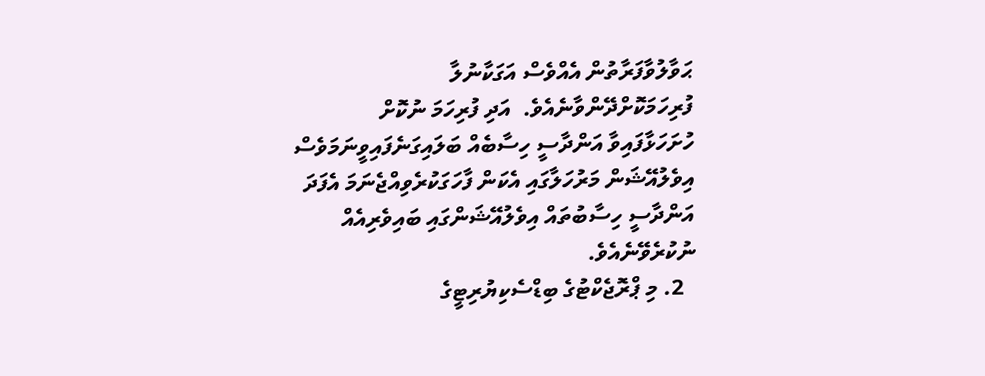ޙަވާލުވާފަރާތުން އެއްވެސް އަގަކާނުލާ ފުރިހަމަކޮށްދޭންވާނެއެވެ.  އަދި ފުރިހަމަ ނުކޮށް ހުށަހަޅާފައިވާ އަންދާސީ ހިސާބެއް ބަލައިގަނެފައިވީނަމަވެސް އިވެލުއޭޝަން މަރުހަލާގައި އެކަން ފާހަގަކުރެވިއްޖެނަމަ އެފަދަ އަންދާސީ ހިސާބުތައް އިވެލުއޭޝަންގައި ބައިވެރިއެއް ނުކުރެވޭނެއެވެ.
  2. މި ޕްރޮޖެކްޓުގެ ބިޑްސެކިޔުރިޓީގެ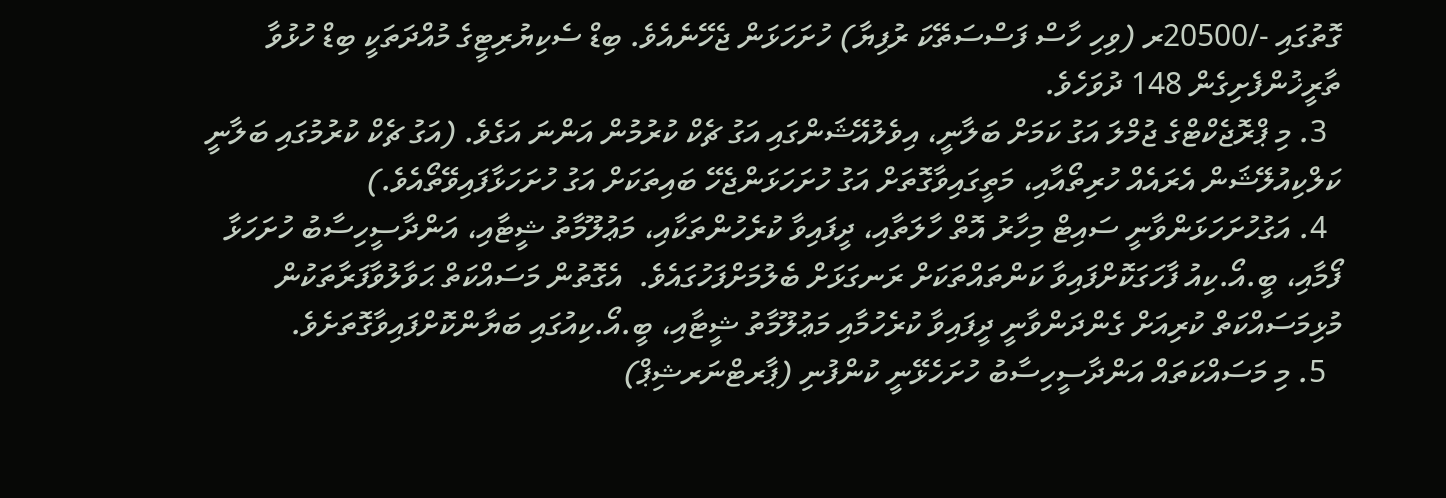ގޮތުގައި -/20500ރ (ވިހި ހާސް ފަސްސަތޭކަ ރުފިޔާ) ހުށަހަޅަން ޖެހޭނެއެވެ. ބިޑް ސެކިޔުރިޓީގެ މުއްދަތަކީ ބިޑް ހުޅުވާ ތާރީޚުންފެށިގެން 148 ދުވަހެވެ.
  3. މި ޕްރޮޖެކްޓްގެ ޖުމްލަ އަގު ކަމަށް ބަލާނީ، އިވެލުއޭޝަންގައި އަގު ޗެކް ކުރުމުން އަންނަ އަގެވެ. (އަގު ޗެކް ކުރުމުގައި ބަލާނީ ކަލްކިއުލޭޝަން އެރައެއް ހުރިތޯއާއި، މަތީގައިވާގޮތަށް އަގު ހުށަހަޅަންޖެހޭ ބައިތަކަށް އަގު ހުށަހަޅާފައިވޭތޯއެވެ.)
  4. އަގުހުށަހަޅަންވާނީ ސައިޓް މިހާރު އޮތް ހާލަތާއި، ދީފައިވާ ކުރެހުންތަކާއި، މަޢުލޫމާތު ޝީޓާއި، އަންދާސީހިސާބު ހުށަހަޅާ ފޯމާއި، ބީ.އޯ.ކިއު ފާހަގަކޮށްފައިވާ ކަންތައްތަކަށް ރަނގަޅަށް ބެލުމަށްފަހުގައެވެ.  އެގޮތުން މަސައްކަތް ޙަވާލުވާފަރާތަކުން މުޅިމަސައްކަތް ކުރިއަށް ގެންދަންވާނީ ދީފައިވާ ކުރެހުމާއި މަޢުލޫމާތު ޝީޓާއި، ބީ.އޯ.ކިއުގައި ބަޔާންކޮށްފައިވާގޮތަށެވެ.
  5. މި މަސައްކަތައް އަންދާސީހިސާބު ހުށަހެޅޭނީ ކުންފުނި (ޕާރޓްނަރޝިޕް)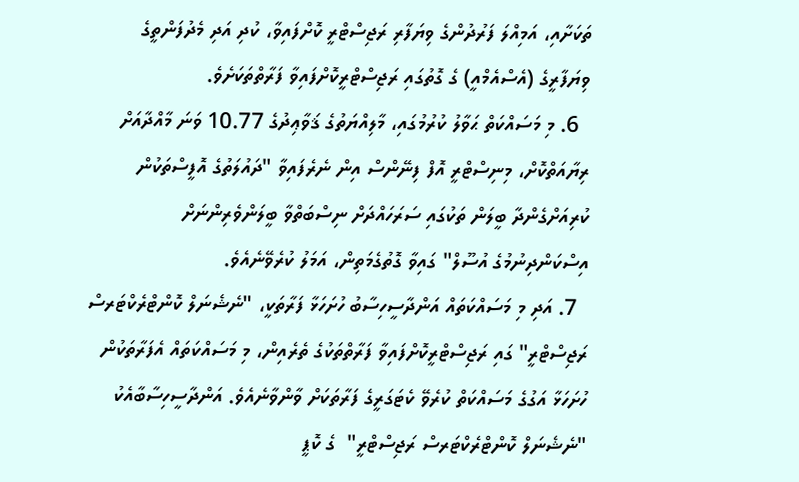ތަކަށާއި، އަމިއްލަ ފަރުދުންގެ ވިޔަފާރި ރަޖިސްޓްރީ ކޮށްފައިވާ، ކުދި އަދި މެދުފަންތީގެ ވިޔަފާރީގެ (އެސްއެމްއީ) ގެ ގޮތުގައި ރަޖިސްޓްރީކޮށްފައިވާ ފަރާތްތަކަށެވެ.
  6. މި މަސައްކަތް ޙަވާލު ކުރުމުގައި، މާލިއްޔަތުގެ ޤަވާޢިދުގެ 10.77 ވަނަ މާއްދާއަށް ރިޔާއަތްކޮށް، މިނިސްޓްރީ އޮފް ފިނޭންސް އިން ނެރެފައިވާ "ދައުލަތުގެ އޮފީސްތަކުން ކުރިއަށްގެންދާ ބީލަން ތަކުގައި ސަރަހައްދަށް ނިސްބަތްވާ ބީލަންވެރިންނަށް އިސްކަންދިނުމުގެ އުސޫލް" ގައިވާ ގޮތުގެމަތިން، އަމަލު ކުރެވޭނެއެވެ.
  7. އަދި މި މަސައްކަތައް އަންދާސީހިސާބު ހުށަހަޅާ ފަރާތަކީ، "ނެޝެނަލް ކޮންޓްރެކްޓަރސް ރަޖިސްޓްރީ" ގައި ރަޖިސްޓްރީކޮށްފައިވާ ފަރާތްތަކުގެ ތެރެއިން، މި މަސައްކަތައް އެފަރާތަކުން ހުށަހަޅާ އަގުގެ މަސައްކަތް ކުރެވޭ ކެޓަގަރީގެ ފަރާތަކަށް ވާންވާނެއެވެ. އަންދާސީހިސާބާއެކު "ނެޝެނަލް ކޮންޓްރެކްޓަރސް ރަޖިސްޓްރީ"  ގެ ކޮޕީ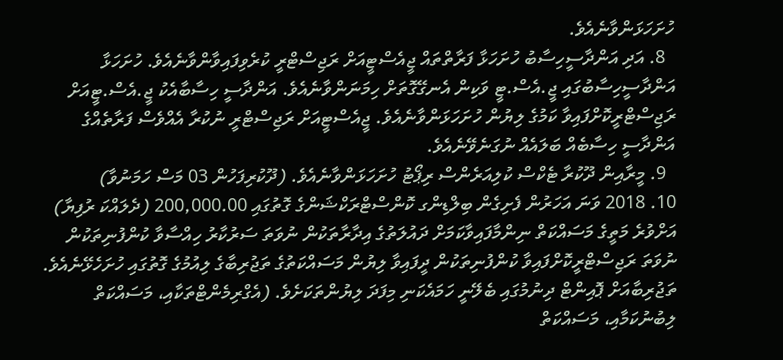ހުށަހަޅަންވާނެއެވެ.
  8. އަދި އަންދާސީހިސާބު ހުށަހަޅާ ފަރާތްތައް ޖީއެސްޓީއަށް ރަޖިސްޓްރީ ކުރެވިފައިވާންވާނެއެވެ. ހުށަހަޅާ އަންދާސީހިސާބުގައި ޖީ.އެސް.ޓީ ވަކިން އެނގޭގޮތަށް ހިމަނަންވާނެއެވެ. އަންދާސީ ހިސާބާއެކު ޖީ.އެސް.ޓީއަށް ރަޖިސްޓްރީކޮށްފައިވާ ކަމުގެ ލިޔުން ހުށަހަޅަންވާނެއެވެ. ޖީއެސްޓީއަށް ރަޖިސްޓްރީ ނުކުރާ އެއްވެސް ފަރާތެއްގެ އަންދާސީ ހިސާބެއް ބަލައެއް ނުގަނެވޭނެއެވެ.
  9. މީރާއިން ދޫކުރާ ޓެކްސް ކުލިއަރެންސް ރިޕޯޓު ހުށަހަޅަންވާނެއެވެ. (ދޫކުރިފަހުން 03 މަސް ހަމަނުވާ)
10. 2018 ވަނަ އަހަރުން ފެށިގެން ބިލްޑިންގ ކޮންސްޓްރަކްޝަންގެ ގޮތުގައި 200,000.00 (ދެލައްކަ ރުފިޔާ) އަށްވުރެ މަތީގެ މަސައްކަތް ނިންމާފައިވާކަމަށް ދައުލަތުގެ އިދާރާތަކުން ނުވަތަ ސަރުކާރު ހިއްސާވާ ކުންފުނިތަކުން ނުވަތަ ރަޖިސްޓްރީކޮށްފައިވާ ކުންފުނިތަކުން ދީފައިވާ ލިޔުން މަސައްކަތުގެ ތަޖުރިބާގެ ލިއުމުގެ ގޮތުގައި ހުށަހެޅޭނެއެވެ. ތަޖުރިބާއަށް ޕޮއިންޓް ދިނުމުގައި ބެލޭނީ ހަމައެކަނި މިފަދަ ލިޔުންތަކަށެވެ. (އެގްރިމެންޓްތަކާއި، މަސައްކަތް ލިބުނުކަމާއި، މަސައްކަތް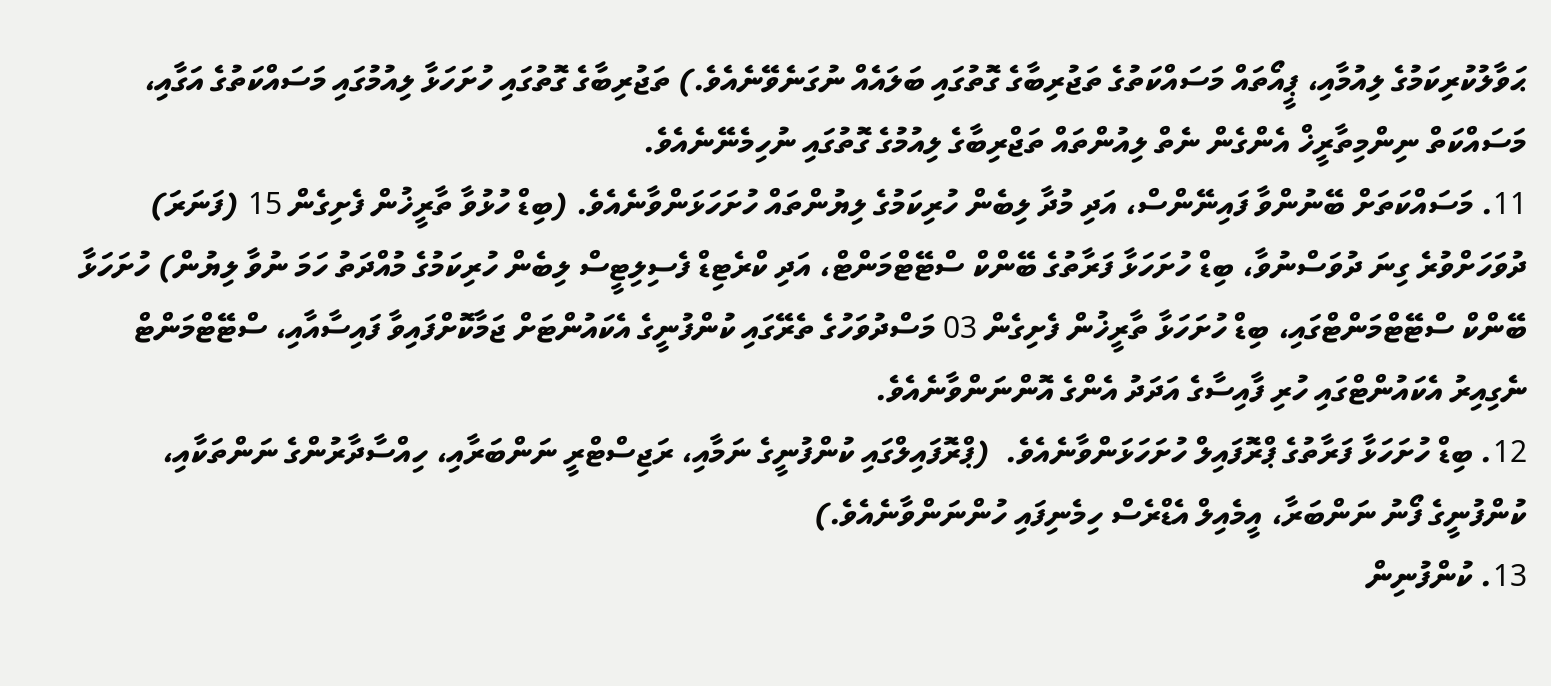ޙަވާލުކުރިކަމުގެ ލިއުމާއި، ޕީއޯތައް މަސައްކަތުގެ ތަޖުރިބާގެ ގޮތުގައި ބަލައެއް ނުގަނެވޭނެއެވެ.) ތަޖުރިބާގެ ގޮތުގައި ހުށަހަޅާ ލިއުމުގައި މަސައްކަތުގެ އަގާއި، މަސައްކަތް ނިންމިތާރީޚް އެންގެން ނެތް ލިއުންތައް ތަޖްރިބާގެ ލިއުމުގެ ގޮތުގައި ނުހިމެނޭނެއެވެ.
11. މަސައްކަތަށް ބޭނުންވާ ފައިނޭންސް، އަދި މުދާ ލިބެން ހުރިކަމުގެ ލިޔުންތައް ހުށަހަޅަންވާނެއެވެ. (ބިޑް ހުޅުވާ ތާރީޚުން ފެށިގެން 15 (ފަނަރަ) ދުވަހަށްވުރެ ގިނަ ދުވަސްނުވާ، ބިޑް ހުށަހަޅާ ފަރާތުގެ ބޭންކް ސްޓޭޓްމަންޓް، އަދި ކްރެޓިޑް ފެސިލިޓީސް ލިބެން ހުރިކަމުގެ މުއްދަތު ހަމަ ނުވާ ލިޔުން) ހުށަހަޅާ ބޭންކް ސްޓޭޓްމަންޓްގައި، ބިޑް ހުށަހަޅާ ތާރީޚުން ފެށިގެން 03 މަސްދުވަހުގެ ތެރޭގައި ކުންފުނީގެ އެކައުންޓަށް ޖަމާކޮށްފައިވާ ފައިސާއާއި، ސްޓޭޓްމަންޓް ނެގިއިރު އެކައުންޓްގައި ހުރި ފާއިސާގެ އަދަދު އެންގެ އޮންނަންވާނެއެވެ.
12. ބިޑް ހުށަހަޅާ ފަރާތުގެ ޕްރޮފައިލް ހުށަހަޅަންވާނެއެވެ.  (ޕްރޮފައިލްގައި ކުންފުނީގެ ނަމާއި، ރަޖިސްޓްރީ ނަންބަރާއި، ހިއްސާދާރުންގެ ނަންތަކާއި، ކުންފުނީގެ ފޯނު ނަންބަރާ، އީމެއިލް އެޑްރެސް ހިމެނިފައި ހުންނަންވާނެއެވެ.)
13. ކުންފުނިން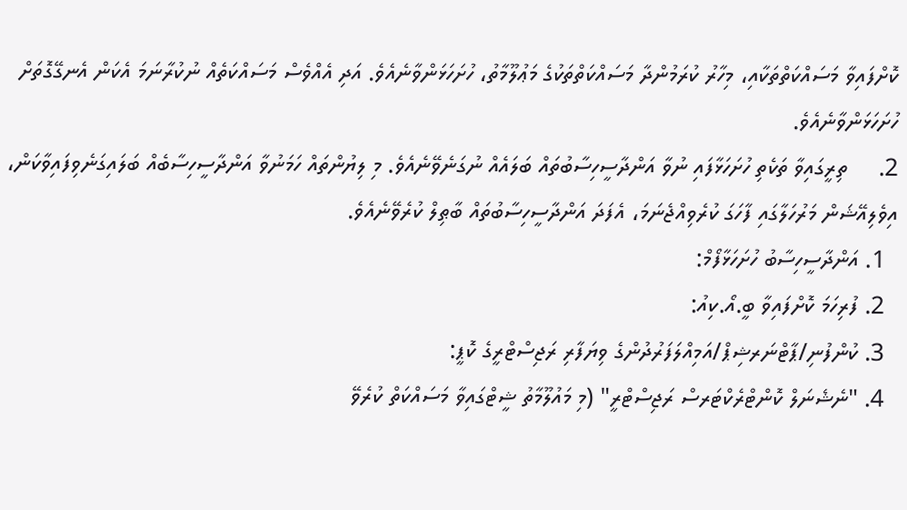ކޮށްފައިވާ މަސައްކަތްތަކާއި، މިހާރު ކުރަމުންދާ މަސައްކަތްތަކުގެ މަޢުލޫމާތު، ހުށަހަޅަންވާނެއެވެ. އަދި އެއްވެސް މަސައްކަތެއް ނުކުރާނަމަ އެކަން އެނގޭގޮތަށް ހުށަހަޅަންވާނެއެވެ.
2.     ތިރީގައިވާ ތަކެތި ހުށަހަޅާފައި ނުވާ އަންދާސީހިސާބުތައް ބަލައެއް ނުގަނެވޭނެއެވެ. މި ލިޔުންތައް ހަމަނުވާ އަންދާސީހިސާބެއް ބަލައިގަނެވިފައިވާކަން، އިވެލިއޭޝަން މަރުހަލާގައި ފާހަގަ ކުރެވިއްޖެނަމަ، އެފަދަ އަންދާސީހިސާބުތައް ބާޠިލް ކުރެވޭނެއެވެ.
  1. އަންދާސީހިސާބު ހުށަހަޅާފޯމް:
  2. ފުރިހަމަ ކޮށްފައިވާ ބީ.އޯ.ކިއު:
  3. ކުންފުނި/ޕާޓްނަރޝިޕް/އަމިއްލަފަރުދުންގެ ވިޔަފާރި ރަޖިސްޓްރީގެ ކޮޕީ:
  4. "ނެޝެނަލް ކޮންޓްރެކްޓަރސް ރަޖިސްޓްރީ" (މި މައުލޫމާތު ޝީޓްގައިވާ މަސައްކަތް ކުރެވޭ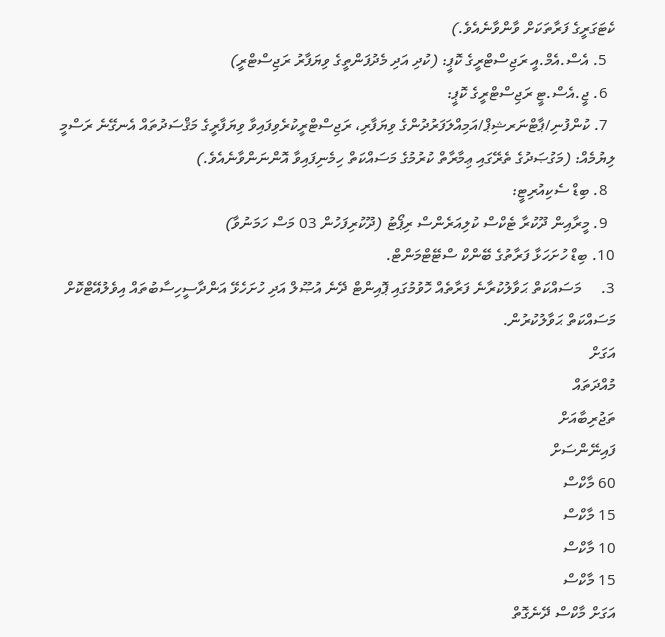ކެޓަގަރީގެ ފަރާތަކަށް ވާންވާނެއެވެ.)
  5. އެސް.އެމް.އީ ރަޖިސްޓްރީގެ ކޮޕީ: (ކުދި އަދި މެދުފަންތީގެ ވިޔަފާރު ރަޖިސްޓްރީ)
  6. ޖީ.އެސް.ޓީ ރަޖިސްޓްރީގެ ކޮޕީ:
  7. ކުންފުނި/ޕާޓްނަރޝިޕް/އަމިއްލަފަރުދުންގެ ވިޔަފާރި، ރަޖިސްޓްރީކުރެވިފައިވާ ވިޔަފާރީގެ މަޤްސަދުތައް އެނގޭނެ ރަސްމީ ލިޔުމެއް: (މަގުޞަދުގެ ތެރޭގައި ޢިމާރާތް ކުރުމުގެ މަސައްކަތް ހިމެނިފައިވާ އޮންނަންވާނެއެވެ.)
  8. ބިޑް ސެކިއުރިޓީ:
  9. މީރާއިން ދޫކުރާ ޓެކްސް ކުލިއަރެންސް ރިޕޯޓު (ދޫކުރިފަހުން 03 މަސް ހަމަނުވާ)
10. ބިޑް ހުށަހަޅާ ފަރާތުގެ ބޭންކް ސްޓޭޓްމަންޓް.
3.     މަސައްކަތް ޙަވާލުކުރާނެ ފަރާތެއް ހޮވުމުގައި ޕޮއިންޓް ދޭނެ އުޞޫލް އަދި ހުށަހެޅޭ އަންދާސީހިސާބުތައް އިވެލުއޭޓްކޮށް މަސައްކަތް ޙަވާލުކުރުން.
އަގަށް
މުއްދަތައް
ތަޖުރިބާއަށް
ފައިނޭންސަށް
60 މާކްސް
15 މާކްސް
10 މާކްސް
15 މާކްސް
އަގަށް މާކްސް ދޭނެގޮތް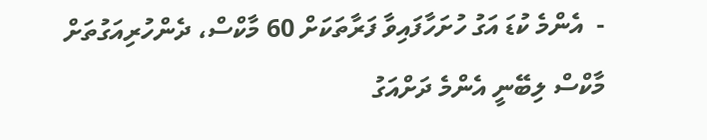-  އެންމެ ކުޑަ އަގު ހުށަހާފައިވާ ފަރާތަކަށް 60 މާކްސް، ދެންހުރިއަގުތަށް މާކްސް ލިބޭނީ އެންމެ ދަށްއަގު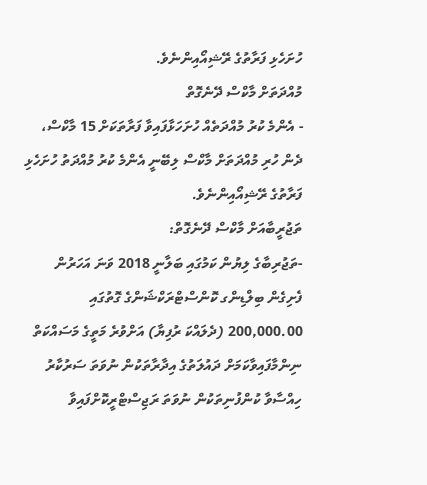ހުށަހެޅި ފަރާތުގެ ރޭޝިއޯއިންނެވެ.
މުއްދަތަށް މާކްސް ދޭނެގޮތް
- އެންމެ ކުރު މުއްދަތެއް ހުށަހަޅާފައިވާ ފަރާތަކަށް 15 މާކްސް، ދެން ހުރި މުއްދަތަށް މާކްސް ލިބޭނީ އެންމެ ކުރު މުއްދަތު ހުށަހެޅި ފަރާތުގެ ރޭޝިއޯއިންނެވެ.
ތަޖުރީބާއަށް މާކްސް ދޭނެގޮތް:
-ތަޖުރިބާގެ ލިޔުން ކަމުގައި ބަލާނީ 2018 ވަނަ އަހަރުން ފެށިގެން ބިލްޑިންގ ކޮންސްޓްރަކްޝަންގެ ގޮތުގައި 200,000.00 (ދެލައްކަ ރުފިޔާ) އަށްވުރެ މަތީގެ މަސައްކަތް ނިންމާފައިވާކަމަށް ދައުލަތުގެ އިދާރާތަކުން ނުވަތަ ސަރުކާރު ހިއްސާވާ ކުންފުނިތަކުން ނުވަތަ ރަޖިސްޓްރީކޮށްފައިވާ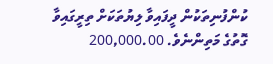ކުންފުނިތަކުން ދީފައިވާ ލިޔުތަކަށް ތިރީގައިވާ ގޮތުގެ މަތިންނެވެ. 200,000.00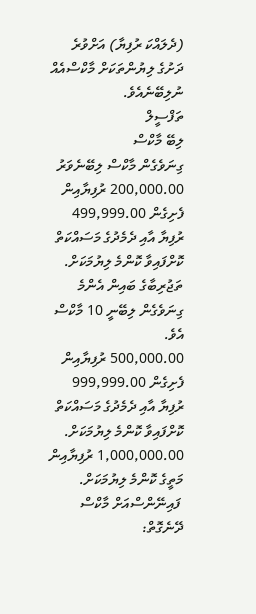(ދެލައްކަ ރުފިޔާ) އަށްވުރެ ދަށުގެ ލިޔުންތަކަށް މާކްސްއެއް ނުލިބޭނެއެވެ.
ތަފްސީލް
ލިބޭ މާކްސް
ގިނަވެގެން މާކްސް ލިބޭނެވަރު
200,000.00 ރުފިޔާއިން ފެށިގެން 499,999.00 ރުފިޔާ އާއި ދެމެދުގެ މަސައްކަތް ކޮށްފައިވާ ކޮންމެ ލިޔުމަކަށް.
ތަޖުރިބާގެ ބައިން އެންމެ ގިނަވެގެން ލިބޭނީ 10 މާކްސް އެވެ.
500,000.00 ރުފިޔާއިން ފެށިގެން 999,999.00 ރުފިޔާ އާއި ދެމެދުގެ މަސައްކަތް ކޮށްފައިވާ ކޮންމެ ލިޔުމަކަށް.
1,000,000.00 ރުފިޔާއިން މަތީގެ ކޮންމެ ލިޔުމަކަށް.
 ފައިނޭންސްއަށް މާކްސް ދޭނެގޮތް: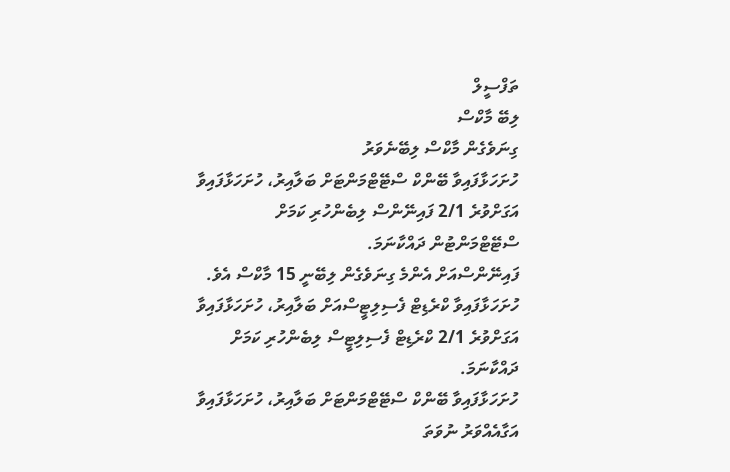ތަފްސީލް
ލިބޭ މާކްސް
ގިނަވެގެން މާކްސް ލިބޭނެވަރު
ހުށަހަޅާފައިވާ ބޭންކް ސްޓޭޓްމަންޓަށް ބަލާއިރު، ހުށަހަޅާފައިވާ އަގަށްވުރެ 2/1 ފައިނޭންސް ލިބެންހުރި ކަމަށް ސްޓޭޓްމަންޓުން ދައްކާނަމަ.
ފައިނޭންސްއަށް އެންމެ ގިނަވެގެން ލިބޭނީ 15 މާކްސް އެވެ.
ހުށަހަޅާފައިވާ ކްރެޑިޓް ފެސިލިޓީސްއަށް ބަލާއިރު، ހުށަހަޅާފައިވާ އަގަށްވުރެ 2/1 ކްރެޑިޓް ފެސިލިޓީސް ލިބެންހުރި ކަމަށް ދައްކާނަމަ.
ހުށަހަޅާފައިވާ ބޭންކް ސްޓޭޓްމަންޓަށް ބަލާއިރު، ހުށަހަޅާފައިވާ އަގާއެއްވަރު ނުވަތަ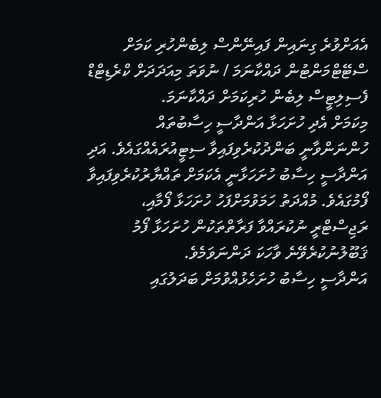އެއަށްވުރެ ގިނައިން ފައިނޭންސް ލިބެންހުރި ކަމަށް ސްޓޭޓްމަންޓުން ދައްކާނަމަ / ނުވަތަ މިއަދަދަށް ކްރެޑިޓްޑް ފެސިލިޓީސް ލިބެން ހުރިކަމަށް ދައްކާނަމަ.
މިކަމަށް އެދި ހުށަހަޅާ އަންދާސީ ހިސާބުތައް ހުންނަންވާނީ ބަންދުކުރެވިފައިވާ ސިޓީއުރައެއްގައެވެ. އަދި އަންދާސީ ހިސާބު ހުށަހަޅާނީ އެކަމަށް ތައްޔާރުކުރެވިފައިވާ ފޯމުގައެވެ. މުއްދަތު ހަމަވުމަށްފަހު ހުށަހަޅާ ފޯމާއި، ރަޖިސްޓްރީ ނުކުރައްވާ ފަރާތްތަކުން ހުށަހަޅާ ފޯމު ޤަބޫލުނުކުރެވޭނެ ވާހަކަ ދަންނަވަމެވެ.
އަންދާސީ ހިސާބު ހުށަހެޅުއްވުމަށް ބަދަލުގައި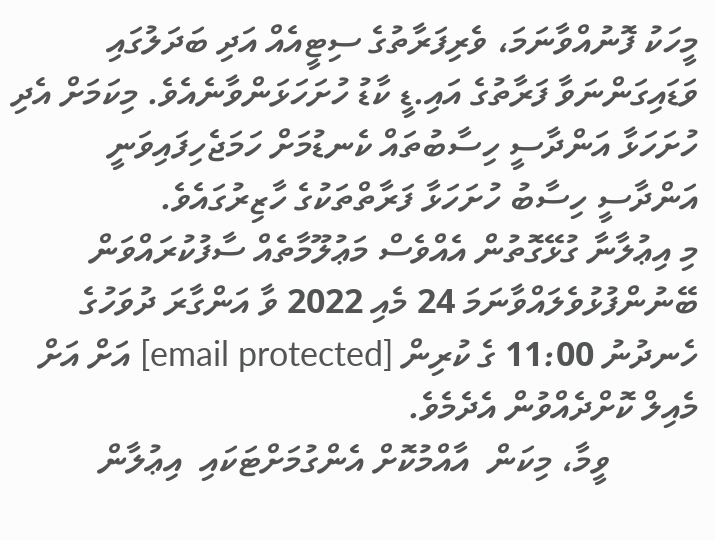މީހަކު ފޮނުއްވާނަމަ، ވެރިފަރާތުގެ ސިޓީއެއް އަދި ބަދަލުގައި ވަޑައިގަންނަވާ ފަރާތުގެ އައި.ޑީ ކާޑު ހުށަހަޅަންވާނެއެވެ. މިކަމަށް އެދި ހުށަހަޅާ އަންދާސީ ހިސާބުތައް ކެނޑުމަށް ހަމަޖެހިފައިވަނީ އަންދާސީ ހިސާބު ހުށަހަޅާ ފަރާތްތަކުގެ ހާޒިރުގައެވެ.
މި އިޢުލާނާ ގުޅޭގޮތުން އެއްވެސް މަޢުލޫމާތެއް ސާފުކުރައްވަން ބޭނުންފުޅުވެލައްވާނަމަ 24 މެއި 2022 ވާ އަންގާރަ ދުވަހުގެ ހެނދުނު 11:00 ގެ ކުރިން [email protected] އަށް އަށް މެއިލް ކޮށްދެއްވުން އެދެމެވެ.
          ވީމާ، މިކަން  އާއްމުކޮށް އެންގުމަށްޓަކައި  އިޢުލާން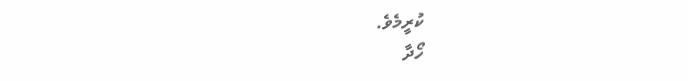ކުރީމެވެ.
ހޯދާ